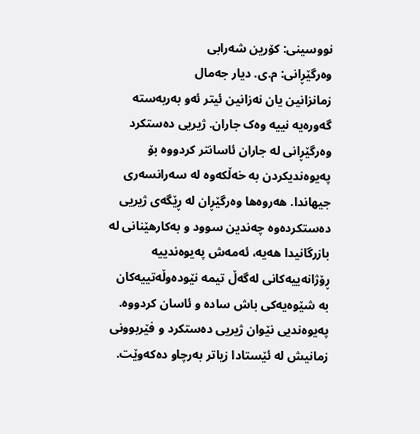نووسینی: کۆرین شەرابی
وەرگێڕانی: م.ی. دیار جەمال
زمانزانین یان نەزانین ئیتر ئەو بەربەستە گەورەیە نییە وەک جاران. ژیریی دەستکرد وەرگێڕانی لە جاران ئاسانتر کردووە بۆ پەیوەندیکردن بە خەڵکەوە لە سەرانسەری جیهاندا. هەروەها وەرگێڕان لە ڕێگەی ژیریی دەستکردەوە چەندین سوود و بەکارهێنانی لە بازرگانیدا هەیە، ئەمەش پەیوەندییە ڕۆژانەییەکانی لەگەڵ تیمە نێودەوڵەتییەکان بە شێوەیەکی باش سادە و ئاسان کردووە.
پەیوەندیی نێوان ژیریی دەستکرد و فێربوونی زمانیش لە ئێستادا زیاتر بەرچاو دەکەوێت.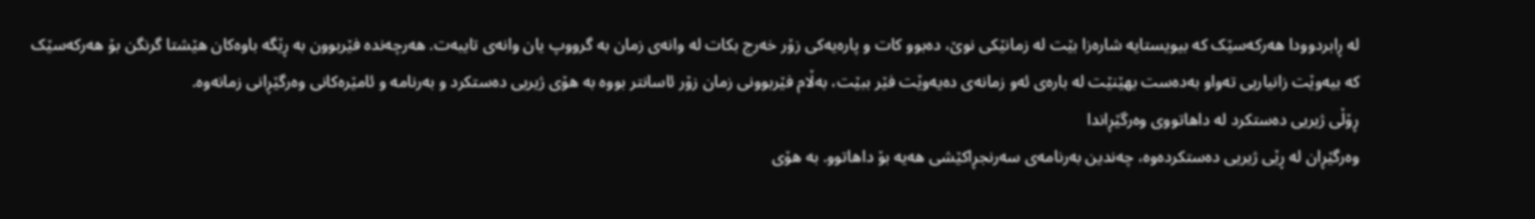لە ڕابردوودا هەرکەسێک کە بیویستایە شارەزا بێت لە زمانێکی نوێ، دەبوو کات و پارەیەکی زۆر خەرج بکات لە وانەی زمان بە گرووپ یان وانەی تایبەت. هەرچەندە فێربوون بە ڕێگە باوەکان هێشتا گرنگن بۆ هەرکەسێک کە بیەوێت زانیاریی تەواو بەدەست بهێنێت لە بارەی ئەو زمانەی دەیەوێت فێر ببێت، بەڵام فێربوونی زمان زۆر ئاسانتر بووە بە هۆی ژیریی دەستکرد و بەرنامە و ئامێرەکانی وەرگێڕانی زمانەوە.
ڕۆڵی ژیریی دەستکرد لە داهاتووی وەرگێڕاندا
وەرگێڕان لە ڕێی ژیریی دەستکردەوە، چەندین بەرنامەی سەرنجڕاکێشی هەیە بۆ داهاتوو. بە هۆی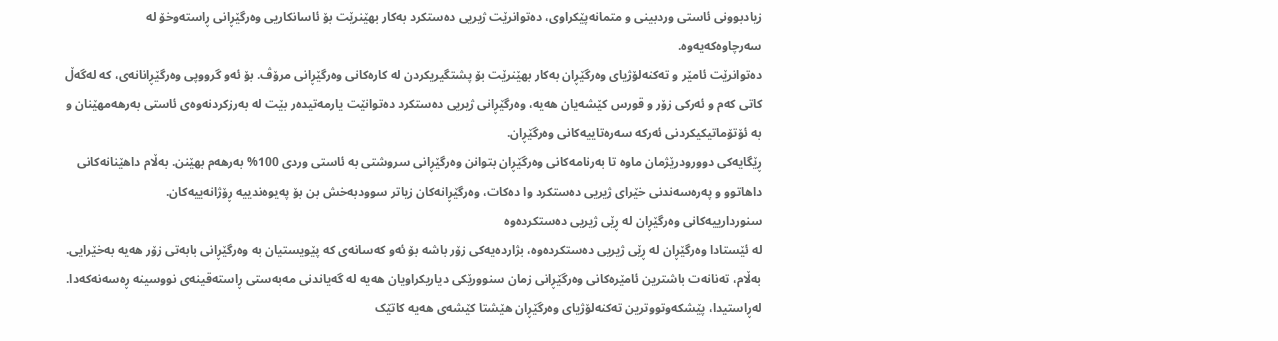زیادبوونی ئاستی وردبینی و متمانەپێکراوی، دەتوانرێت ژیریی دەستکرد بەکار بهێنرێت بۆ ئاسانکاریی وەرگێڕانی ڕاستەوخۆ لە سەرچاوەکەیەوە.
دەتوانرێت ئامێر و تەکنەلۆژیای وەرگێڕان بەکار بهێنرێت بۆ پشتگیریکردن لە کارەکانی وەرگێڕانی مرۆڤ. بۆ ئەو گرووپی وەرگێڕانانەی، کە لەگەڵ کاتی کەم و ئەرکی زۆر و قورس کێشەیان هەیە، وەرگێڕانی ژیریی دەستکرد دەتوانێت یارمەتیدەر بێت لە بەرزکردنەوەی ئاستی بەرهەمهێنان و بە ئۆتۆماتیکیکردنی ئەرکە سەرەتاییەکانی وەرگێڕان.
ڕێگایەکی دوورودرێژمان ماوە تا بەرنامەکانی وەرگێڕان بتوانن وەرگێڕانی سروشتی بە ئاستی وردی 100% بەرهەم بهێنن. بەڵام داهێنانەکانی داهاتوو و پەرەسەندنی خێرای ژیریی دەستکرد وا دەکات، وەرگێڕانەکان زیاتر سوودبەخش بن بۆ پەیوەندییە ڕۆژانەییەکان.
سنوردارییەکانی وەرگێڕان لە ڕێی ژیریی دەستکردەوە
لە ئێستادا وەرگێڕان لە ڕێی ژیریی دەستکردەوە، بژاردەیەکی زۆر باشە بۆ ئەو کەسانەی کە پێویستیان بە وەرگێڕانی بابەتی زۆر هەیە بەخێرایی. بەڵام، تەنانەت باشترین ئامێرەکانی وەرگێڕانی زمان سنوورێکی دیاریکراویان هەیە لە گەیاندنی مەبەستی ڕاستەقینەی نووسینە ڕەسەنەکەدا. لەڕاستیدا، پێشکەوتووترین تەکنەلۆژیای وەرگێڕان هێشتا کێشەی هەیە کاتێک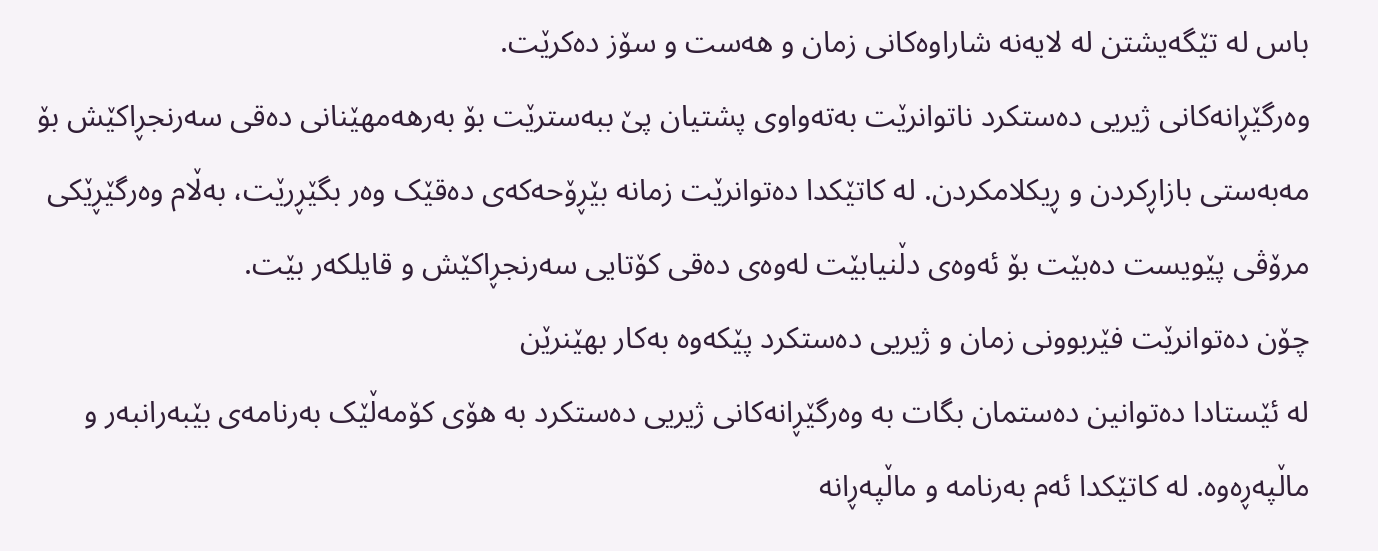باس لە تێگەیشتن لە لایەنە شاراوەکانی زمان و هەست و سۆز دەکرێت.
وەرگێڕانەکانی ژیریی دەستکرد ناتوانرێت بەتەواوی پشتیان پێ ببەسترێت بۆ بەرهەمهێنانی دەقی سەرنجڕاکێش بۆ مەبەستی بازاڕکردن و ڕیکلامکردن. لە کاتێکدا دەتوانرێت زمانە بێڕۆحەکەی دەقێک وەر بگێڕرێت، بەڵام وەرگێڕێکی مرۆڤی پێویست دەبێت بۆ ئەوەی دڵنیابێت لەوەی دەقی کۆتایی سەرنجڕاکێش و قایلکەر بێت.
چۆن دەتوانرێت فێربوونی زمان و ژیریی دەستکرد پێکەوە بەکار بهێنرێن
لە ئێستادا دەتوانین دەستمان بگات بە وەرگێڕانەکانی ژیریی دەستکرد بە هۆی کۆمەڵێک بەرنامەی بێبەرانبەر و ماڵپەڕەوە. لە کاتێکدا ئەم بەرنامە و ماڵپەڕانە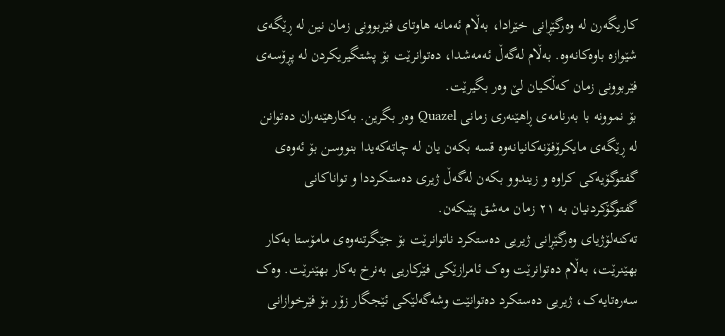کاریگەرن لە وەرگێڕانی خێرادا، بەڵام ئەمانە هاوتای فێربوونی زمان نین لە ڕێگەی شێوازە باوەکانەوە. بەڵام لەگەڵ ئەمەشدا، دەتوانرێت بۆ پشتگیریکردن لە پڕۆسەی فێربوونی زمان کەڵکیان لێ وەر بگیرێت.
بۆ نموونە با بەرنامەی ڕاهێنەری زمانی Quazel وەر بگرین. بەکارهێنەران دەتوانن لە ڕێگەی مایکرۆفۆنەکانیانەوە قسە بکەن یان لە چاتەکەیدا بنووسن بۆ ئەوەی گفتوگۆیەکی کراوە و زیندوو بکەن لەگەڵ ژیری دەستکرددا و تواناکانی گفتوگۆکردنیان بە ٢١ زمان مەشق پێبکەن.
تەکنەلۆژیای وەرگێڕانی ژیریی دەستکرد ناتوانرێت بۆ جێگرتنەوەی مامۆستا بەکار بهێنرێت، بەڵام دەتوانرێت وەک ئامرازێکی فێرکاریی بەنرخ بەکار بهێنرێت. وەک سەرەتایەک، ژیریی دەستکرد دەتوانێت وشەگەلێکی ئێجگار زۆر بۆ فێرخوازانی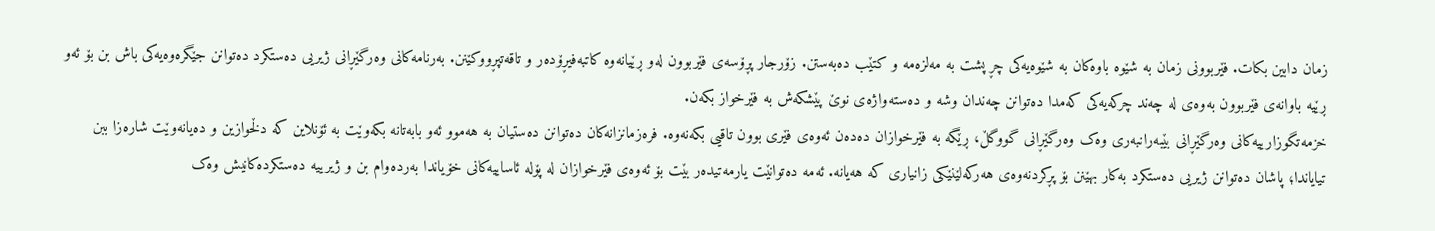زمان دابین بکات. فێربوونی زمان بە شێوە باوەکان بە شێوەیەکی چڕ پشت بە مەلزەمە و کتێب دەبەستن. زۆرجار پڕۆسەی فێربوون لەو ڕێیانەوە کاتبەفیڕۆدەر و تاقەتپڕووکێنن. بەرنامەکانی وەرگێڕانی ژیریی دەستکرد دەتوانن جێگرەوەیەکی باش بن بۆ ئەو ڕێیە باوانەی فێربوون بەوەی لە چەند چرکەیەکی کەمدا دەتوانن چەندان وشە و دەستەواژەی نوێ پێشکەش بە فێرخواز بکەن.
خزمەتگوزارییەکانی وەرگێڕانی بێبەرانبەری وەک وەرگێڕانی گووگڵ، ڕێگە بە فێرخوازان دەدەن ئەوەی فێری بوون تاقیی بکەنەوە. فرەزمانزانەکان دەتوانن دەستیان بە هەموو ئەو بابەتانە بکەوێت بە ئۆنلاین کە دڵخوازین و دەیانەوێت شارەزا ببن تیایاندا؛ پاشان دەتوانن ژیریی دەستکرد بەکار بهێنن بۆ پڕکردنەوەی هەرکەلێنێکی زانیاری کە هەیانە. ئەمە دەتوانێت یارمەتیدەر بێت بۆ ئەوەی فێرخوازان لە پۆلە ئاساییەکانی خۆیاندا بەردەوام بن و ژیرییە دەستکردەکانیش وەک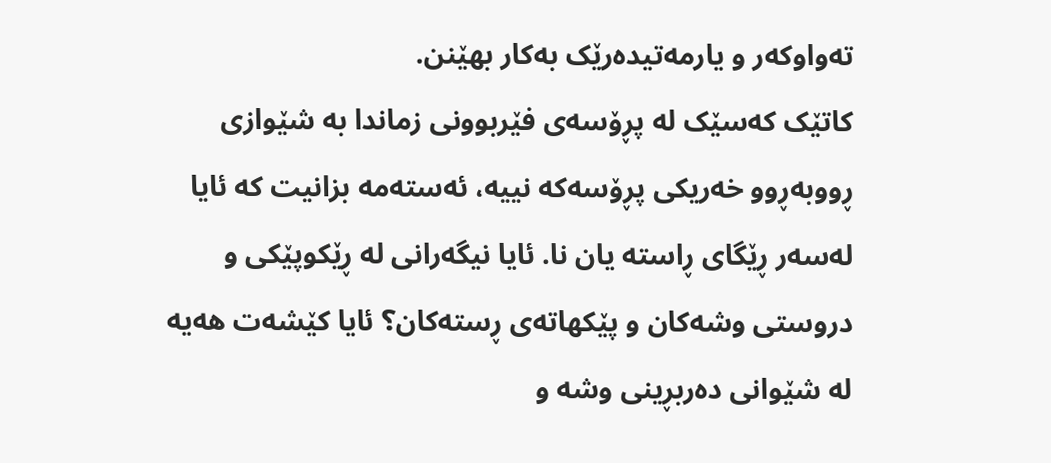تەواوکەر و یارمەتیدەرێک بەکار بهێنن.
کاتێک کەسێک لە پڕۆسەی فێربوونی زماندا بە شێوازی ڕووبەڕوو خەریکی پڕۆسەکە نییە، ئەستەمە بزانیت کە ئایا لەسەر ڕێگای ڕاستە یان نا. ئایا نیگەرانی لە ڕێکوپێکی و دروستی وشەکان و پێکهاتەی ڕستەکان؟ ئایا کێشەت هەیە لە شێوانی دەربڕینی وشە و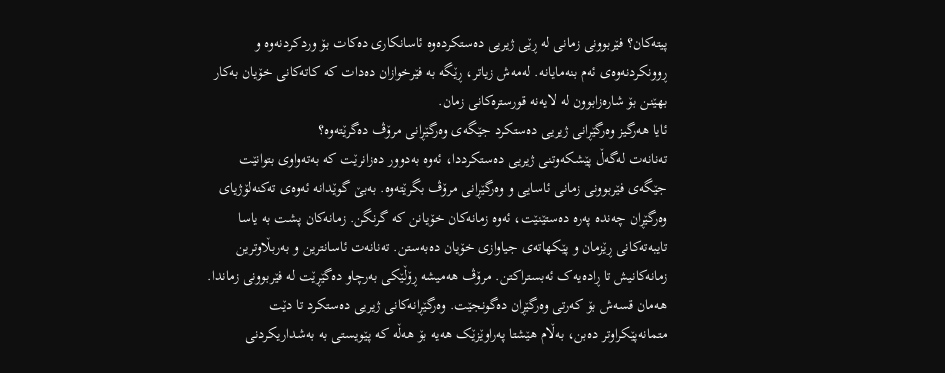پیتەکان؟ فێربوونی زمانی لە ڕێی ژیریی دەستکردەوە ئاسانکاری دەکات بۆ وردکردنەوە و ڕوونکردنەوەی ئەم بنەمایانە. لەمەش زیاتر، ڕێگە بە فێرخوازان دەدات کە کاتەکانی خۆیان بەکار بهێنن بۆ شارەزابوون لە لایەنە قورسترەکانی زمان.
ئایا هەرگیز وەرگێڕانی ژیریی دەستکرد جێگەی وەرگێڕانی مرۆڤ دەگرێتەوە؟
تەنانەت لەگەڵ پێشکەوتنی ژیریی دەستکرددا، ئەوە بەدوور دەزانرێت کە بەتەواوی بتوانێت جێگەی فێربوونی زمانی ئاسایی و وەرگێڕانی مرۆڤ بگرێتەوە. بەبێ گوێدانە ئەوەی تەکنەلۆژیای وەرگێڕان چەندە پەرە دەستێنێت، ئەوە زمانەکان خۆیانن کە گرنگن. زمانەکان پشت بە یاسا تایبەتەکانی ڕێزمان و پێکهاتەی جیاوازی خۆیان دەبەستن. تەنانەت ئاسانترین و بەربڵاوترین زمانەکانیش تا ڕادەیەک ئەبستراکتن. مرۆڤ هەمیشە ڕۆڵێکی بەرچاو دەگێڕێت لە فێربوونی زماندا.
هەمان قسەش بۆ کەرتی وەرگێڕان دەگونجێت. وەرگێڕانەکانی ژیریی دەستکرد تا دێت متمانەپێکراوتر دەبن، بەڵام هێشتا پەراوێزێک هەیە بۆ هەڵە کە پێویستی بە بەشداریکردنی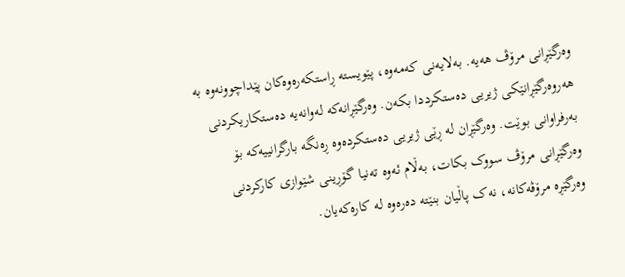وەرگێڕانی مرۆڤ هەیە. بەلایەنی کەمەوە، پێویستە ڕاستکەرەوەکان پێداچوونەوە بە هەروەرگێڕانێکی ژیریی دەستکرددا بکەن. وەرگێڕانەکە لەوانەیە دەستکاریکردنی بەرفراوانی بوێت. وەرگێڕان لە ڕێی ژیریی دەستکردەوە ڕەنگە بارگرانییەکە بۆ وەرگێڕانی مرۆڤ سووک بکات، بەڵام ئەوە تەنیا گۆڕینی شێوازی کارکردنی وەرگێڕە مرۆڤەکانە، نەک پاڵیان بنێتە دەرەوە لە کارەکەیان.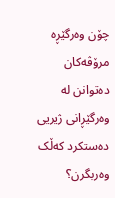چۆن وەرگێڕە مرۆڤەکان دەتوانن لە وەرگێڕانی ژیریی دەستکرد کەڵک وەربگرن؟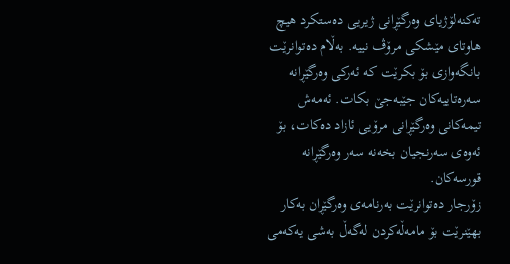تەکنەلۆژیای وەرگێڕانی ژیریی دەستکرد هیچ هاوتای مێشکی مرۆڤ نییە. بەڵام دەتوانرێت بانگەوازی بۆ بکرێت کە ئەرکی وەرگێڕانە سەرەتاییەکان جێبەجێ بکات. ئەمەش تیمەکانی وەرگێڕانی مرۆیی ئازاد دەکات، بۆ ئەوەی سەرنجیان بخەنە سەر وەرگێڕانە قورسەکان.
زۆرجار دەتوانرێت بەرنامەی وەرگێڕان بەکار بهێنرێت بۆ مامەڵەکردن لەگەڵ بەشی یەکەمی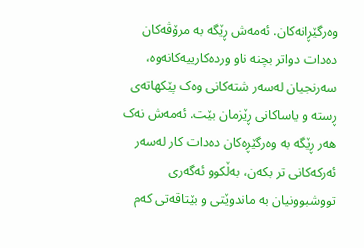وەرگێڕانەکان. ئەمەش ڕێگە بە مرۆڤەکان دەدات دواتر بچنە ناو وردەکارییەکانەوە، سەرنجیان لەسەر شتەکانی وەک پێکهاتەی ڕستە و یاساکانی ڕێزمان بێت. ئەمەش نەک هەر ڕێگە بە وەرگێڕەکان دەدات کار لەسەر ئەرکەکانی تر بکەن، بەڵکوو ئەگەری تووشبوونیان بە ماندوێتی و بێتاقەتی کەم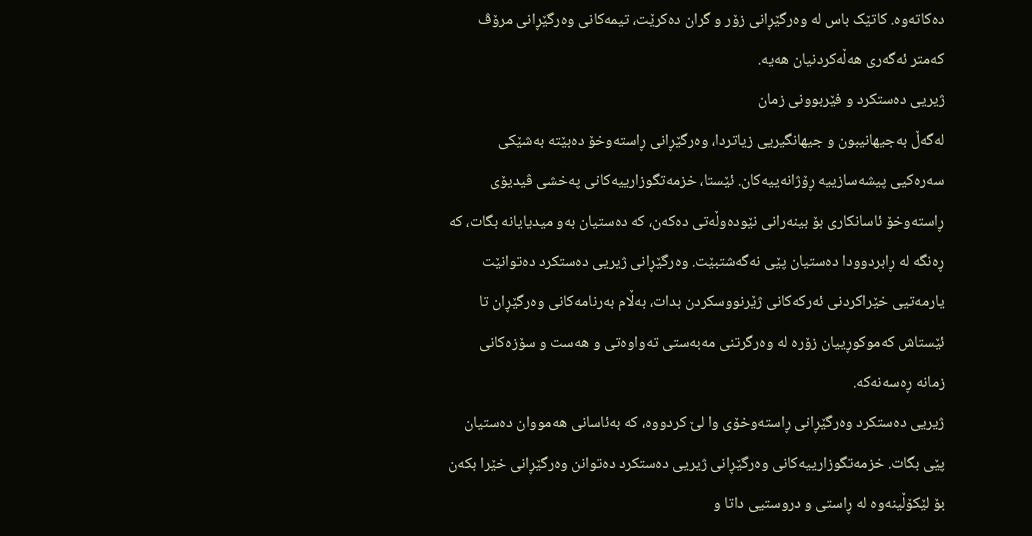دەکاتەوە. کاتێک باس لە وەرگێڕانی زۆر و گران دەکرێت، تیمەکانی وەرگێڕانی مرۆڤ کەمتر ئەگەری هەڵەکردنیان هەیە.
ژیریی دەستکرد و فێربوونی زمان
لەگەڵ بەجیهانیبون و جیهانگیریی زیاتردا، وەرگێڕانی ڕاستەوخۆ دەبێتە بەشێکی سەرەکیی پیشەسازییە ڕۆژانەییەکان. ئێستا، خزمەتگوزارییەکانی پەخشی ڤیدیۆی ڕاستەوخۆ ئاسانکاری بۆ بینەرانی نێودەوڵەتی دەکەن، کە دەستیان بەو میدیایانە بگات، کە ڕەنگە لە ڕابردوودا دەستیان پێی نەگەشتبێت. وەرگێڕانی ژیریی دەستکرد دەتوانێت یارمەتیی خێراکردنی ئەرکەکانی ژێرنووسکردن بدات، بەڵام بەرنامەکانی وەرگێڕان تا ئێستاش کەموکوڕییان زۆرە لە وەرگرتنی مەبەستی تەواوەتی و هەست و سۆزەکانی زمانە ڕەسەنەکە.
ژیریی دەستکرد وەرگێڕانی ڕاستەوخۆی وا لێ کردووە، کە بەئاسانی هەمووان دەستیان پێی بگات. خزمەتگوزارییەکانی وەرگێڕانی ژیریی دەستکرد دەتوانن وەرگێڕانی خێرا بکەن بۆ لێکۆڵینەوە لە ڕاستی و دروستیی داتا و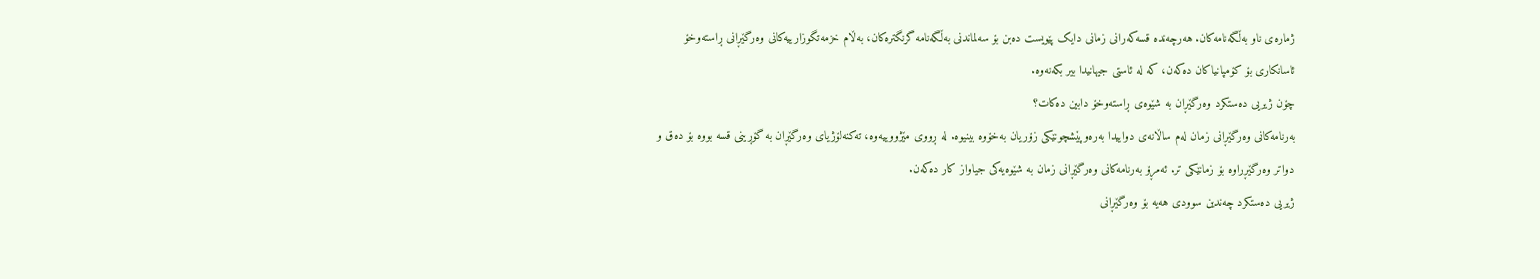ژمارەی ناو بەڵگەنامەکان. هەرچەندە قسەکەرانی زمانی دایک پێویست دەبن بۆ سەلماندنی بەڵگەنامە گرنگترەکان، بەڵام خزمەتگوزارییەکانی وەرگێڕانی ڕاستەوخۆ ئاسانکاری بۆ کۆمپانیاکان دەکەن، کە لە ئاستی جیهانیدا بیر بکەنەوە.
چۆن ژیریی دەستکرد وەرگێڕان بە شێوەی ڕاستەوخۆ دابین دەکات؟
بەرنامەکانی وەرگێڕانی زمان لەم ساڵانەی دواییدا بەرەوپێشچونێکی زۆریان بەخۆوە بینیوە. لە ڕووی مێژووییەوە، تەکنەلۆژیای وەرگێڕان بە گۆڕینی قسە بووە بۆ دەق و دواتر وەرگێڕراوە بۆ زمانێکی تر. ئەمڕۆ بەرنامەکانی وەرگێڕانی زمان بە شێوەیەکی جیاواز کار دەکەن.
ژیریی دەستکرد چەندین سوودی هەیە بۆ وەرگێڕانی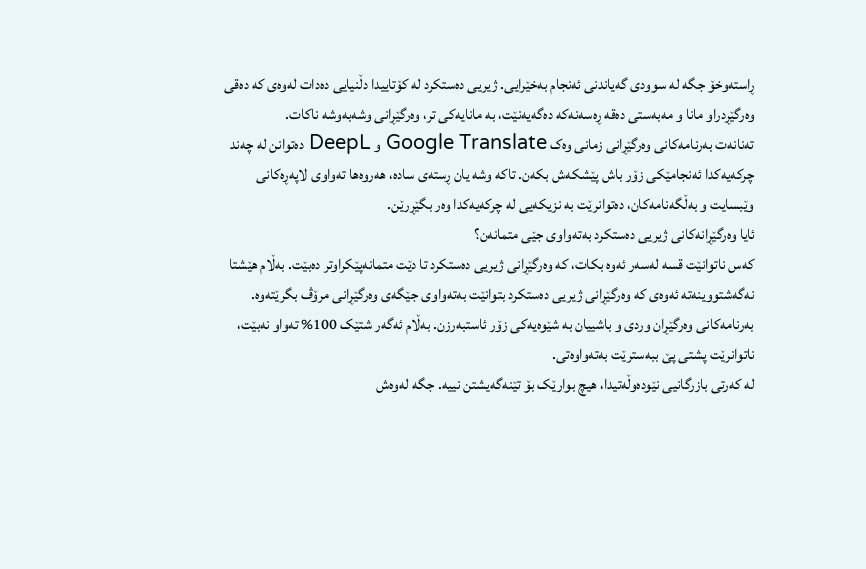ڕاستەوخۆ جگە لە سوودی گەیاندنی ئەنجام بەخێرایی. ژیریی دەستکرد لە کۆتاییدا دڵنیایی دەدات لەوەی کە دەقی وەرگێڕدراو مانا و مەبەستی دەقە ڕەسەنەکە دەگەیەنێت، بە مانایەکی تر، وەرگێڕانی وشەبەوشە ناکات.
تەنانەت بەرنامەکانی وەرگێڕانی زمانی وەک Google Translate و DeepL دەتوانن لە چەند چرکەیەکدا ئەنجامێکی زۆر باش پێشکەش بکەن. تاکە وشە یان ڕستەی سادە، هەروەها تەواوی لاپەڕەکانی وێبسایت و بەڵگەنامەکان، دەتوانرێت بە نزیکەیی لە چرکەیەکدا وەر بگێڕرێن.
ئایا وەرگێڕانەکانی ژیریی دەستکرد بەتەواوی جێی متمانەن؟
کەس ناتوانێت قسە لەسەر ئەوە بکات، کە وەرگێڕانی ژیریی دەستکرد تا دێت متمانەپێکراوتر دەبێت. بەڵام هێشتا نەگەشتووینەتە ئەوەی کە وەرگێڕانی ژیریی دەستکرد بتوانێت بەتەواوی جێگەی وەرگێڕانی مرۆڤ بگرێتەوە.
بەرنامەکانی وەرگێڕان وردی و باشییان بە شێوەیەکی زۆر ئاستبەرزن. بەڵام ئەگەر شتێک 100% تەواو نەبێت، ناتوانرێت پشتی پێ ببەسترێت بەتەواوەتی.
لە کەرتی بازرگانیی نێودەوڵەتیدا، هیچ بوارێک بۆ تێنەگەیشتن نییە. جگە لەوەش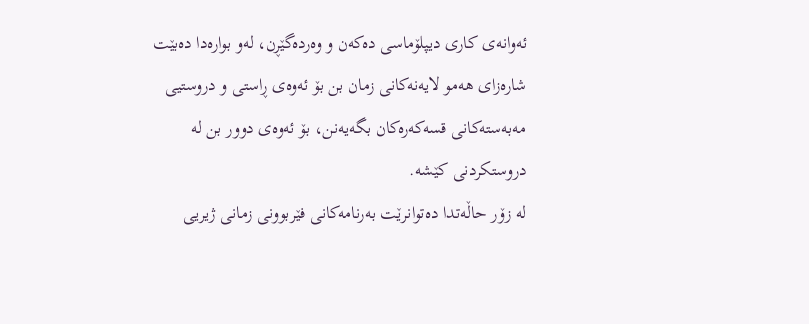ئەوانەی کاری دیپلۆماسی دەکەن و وەردەگێڕن، لەو بوارەدا دەبێت شارەزای هەمو لایەنەکانی زمان بن بۆ ئەوەی ڕاستی و دروستیی مەبەستەکانی قسەکەرەکان بگەیەنن، بۆ ئەوەی دوور بن لە دروستکردنی کێشە.
لە زۆر حاڵەتدا دەتوانرێت بەرنامەکانی فێربوونی زمانی ژیریی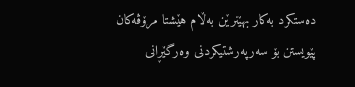دەستکرد بەکار بهێنرێن بەڵام هێشتا مرۆڤەکان پێویستن بۆ سەرپەرشتیکردنی وەرگێڕانی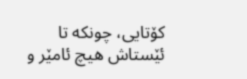کۆتایی، چونکە تا ئێستاش هیچ ئامێر و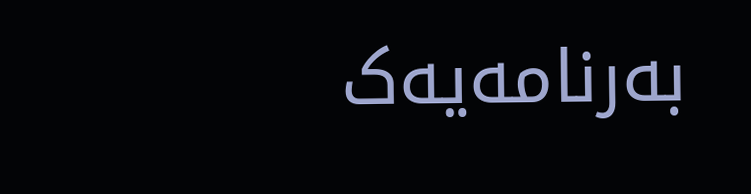بەرنامەیەک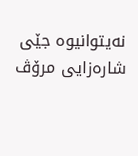نەیتوانیوە جێی شارەزایی مرۆڤ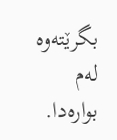بگرێتەوە لەم بوارەدا.